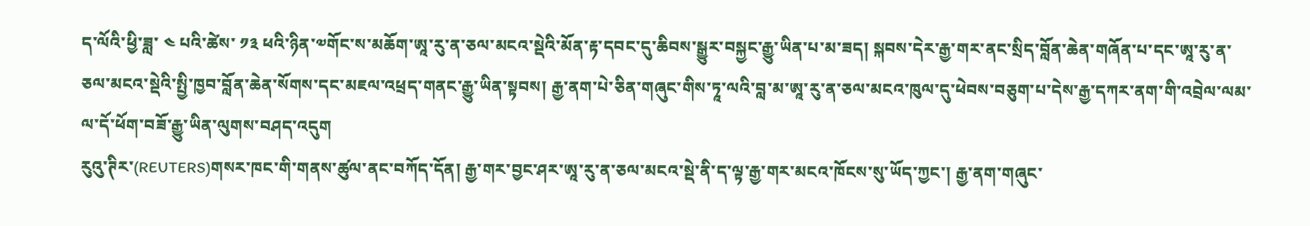ད་ལོའི་ཕྱི་ཟླ་ ༤ པའི་ཚེས་ ༡༣ ཕའི་ཉིན་༧གོང་ས་མཆོག་ཨཱ་རུ་ན་ཅལ་མངའ་སྡེའི་མོན་རྟ་དབང་དུ་ཆིབས་སྒྱུར་བསྐྱང་རྒྱུ་ཡིན་པ་མ་ཟད། སྐབས་དེར་རྒྱ་གར་ནང་སྲིད་བློན་ཆེན་གཞོན་པ་དང་ཨཱ་རུ་ན་ཅལ་མངའ་སྡེའི་སྤྱི་ཁྱབ་བློན་ཆེན་སོགས་དང་མཇལ་འཕྲད་གནང་རྒྱུ་ཡིན་སྟབས། རྒྱ་ནག་པེ་ཅིན་གཞུང་གིས་ཏཱ་ལའི་བླ་མ་ཨཱ་རུ་ན་ཅལ་མངའ་ཁུལ་དུ་ཕེབས་བཅུག་པ་དེས་རྒྱ་དཀར་ནག་གི་འབྲེལ་ལམ་ལ་དོ་ཕོག་བཟོ་རྒྱུ་ཡིན་ལུགས་བཤད་འདུག
རུའུ་ཊིར་(REUTERS)གསར་ཁང་གི་གནས་ཚུལ་ནང་བཀོད་དོན། རྒྱ་གར་བྱང་ཤར་ཨཱ་རུ་ན་ཅལ་མངའ་སྡེ་ནི་ད་ལྟ་རྒྱ་གར་མངའ་ཁོངས་སུ་ཡོད་ཀྱང་། རྒྱ་ནག་གཞུང་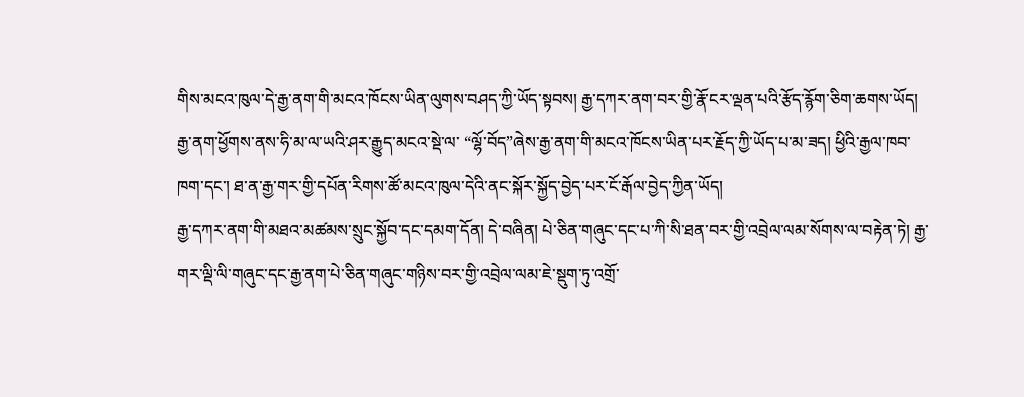གིས་མངའ་ཁུལ་དེ་རྒྱ་ནག་གི་མངའ་ཁོངས་ཡིན་ལུགས་བཤད་ཀྱི་ཡོད་སྟབས། རྒྱ་དཀར་ནག་བར་གྱི་རྣོ་ངར་ལྡན་པའི་རྩོད་རྙོག་ཅིག་ཆགས་ཡོད། རྒྱ་ནག་ཕྱོགས་ནས་ཧི་མ་ལ་ཡའི་ཤར་རྒྱུད་མངའ་སྡེ་ལ་ “ལྷོ་བོད”ཞེས་རྒྱ་ནག་གི་མངའ་ཁོངས་ཡིན་པར་རྗོད་ཀྱི་ཡོད་པ་མ་ཟད། ཕྱིའི་རྒྱལ་ཁབ་ཁག་དང་། ཐ་ན་རྒྱ་གར་གྱི་དཔོན་རིགས་ཚོ་མངའ་ཁུལ་དེའི་ནང་སྐོར་སྐྱོད་བྱེད་པར་ངོ་རྒོལ་བྱེད་ཀྱིན་ཡོད།
རྒྱ་དཀར་ནག་གི་མཐའ་མཚམས་སྲུང་སྐྱོབ་དང་དམག་དོན། དེ་བཞིན། པེ་ཅིན་གཞུང་དང་པ་ཀི་སི་ཐན་བར་གྱི་འབྲེལ་ལམ་སོགས་ལ་བརྟེན་ཏེ། རྒྱ་གར་ལྡི་ལི་གཞུང་དང་རྒྱ་ནག་པེ་ཅིན་གཞུང་གཉིས་བར་གྱི་འབྲེལ་ལམ་ཇེ་སྡུག་ཏུ་འགྲོ་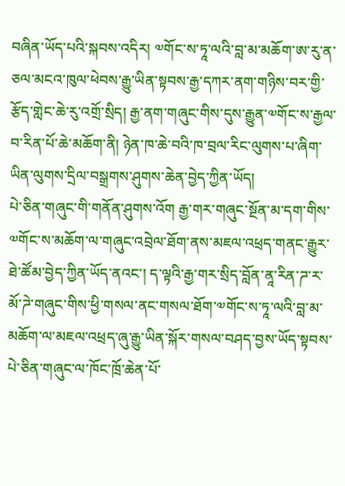བཞིན་ཡོད་པའི་སྐབས་འདིར། ༧གོང་ས་ཏཱ་ལའི་བླ་མ་མཆོག་ཨ་རུ་ན་ཅལ་མངའ་ཁུལ་ཕེབས་རྒྱུ་ཡིན་སྟབས་རྒྱ་དཀར་ནག་གཉིས་བར་གྱི་རྩོད་གླེང་ཆེ་རུ་འགྲོ་སྲིད། རྒྱ་ནག་གཞུང་གིས་དུས་རྒྱུན་༧གོང་ས་རྒྱལ་བ་རིན་པོ་ཆེ་མཆོག་ནི། ཉེན་ཁ་ཆེ་བའི་ཁ་བྲལ་རིང་ལུགས་པ་ཞིག་ཡིན་ལུགས་དྲིལ་བསྒྲགས་ཤུགས་ཆེན་བྱེད་ཀྱིན་ཡོད།
པེ་ཅིན་གཞུང་གི་གནོན་ཤུགས་འོག རྒྱ་གར་གཞུང་སྔོན་མ་དག་གིས་༧གོང་ས་མཆོག་ལ་གཞུང་འབྲེལ་ཐོག་ནས་མཇལ་འཕྲད་གནང་རྒྱུར་ཐེ་ཚོམ་བྱེད་ཀྱིན་ཡོད་ནའང་། ད་ལྟའི་རྒྱ་གར་སྲིད་བློན་ནཱ་རིན་ཌ་ར་མོ་ཌེ་གཞུང་གིས་ཕྱི་གསལ་ནང་གསལ་ཐོག་༧གོང་ས་ཏཱ་ལའི་བླ་མ་མཆོག་ལ་མཇལ་འཕྲད་ཞུ་རྒྱུ་ཡིན་སྐོར་གསལ་བཤད་བྱས་ཡོད་སྟབས་པེ་ཅིན་གཞུང་ལ་ཁོང་ཁྲོ་ཆེན་པོ་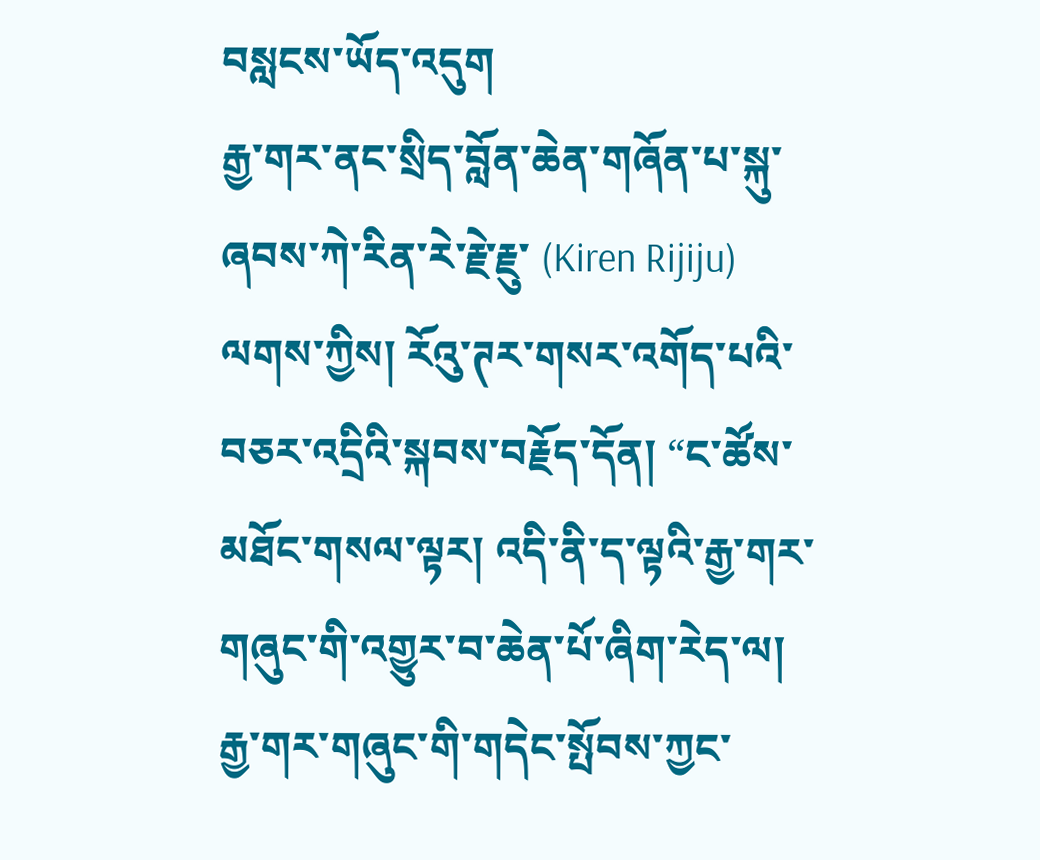བསླངས་ཡོད་འདུག
རྒྱ་གར་ནང་སྲིད་བློན་ཆེན་གཞོན་པ་སྐུ་ཞབས་ཀེ་རིན་རེ་རྗེ་རྗུ་ (Kiren Rijiju) ལགས་ཀྱིས། རོའུ་ཊར་གསར་འགོད་པའི་བཅར་འདྲིའི་སྐབས་བརྗོད་དོན། “ང་ཚོས་མཐོང་གསལ་ལྟར། འདི་ནི་ད་ལྟའི་རྒྱ་གར་གཞུང་གི་འགྱུར་བ་ཆེན་པོ་ཞིག་རེད་ལ། རྒྱ་གར་གཞུང་གི་གདེང་སྤོབས་ཀྱང་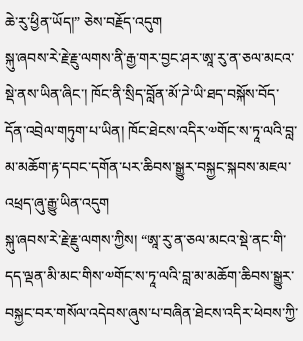ཆེ་རུ་ཕྱིན་ཡོད།” ཅེས་བརྗོད་འདུག
སྐུ་ཞབས་རེ་རྗེ་རྗུ་ལགས་ནི་རྒྱ་གར་བྱང་ཤར་ཨཱ་རུ་ན་ཅལ་མངའ་སྡེ་ནས་ཡིན་ཞིང་། ཁོང་ནི་སྲིད་བློན་མོ་ཌེ་ཡི་ཐད་བསྐོས་བོད་དོན་འབྲེལ་གཏུག་པ་ཡིན། ཁོང་ཐེངས་འདིར་༧གོང་ས་ཏཱ་ལའི་བླ་མ་མཆོག་རྟ་དབང་དགོན་པར་ཆིབས་སྒྱུར་བསྐྱང་སྐབས་མཇལ་འཕྲད་ཞུ་རྒྱུ་ཡིན་འདུག
སྐུ་ཞབས་རེ་རྗེ་རྗུ་ལགས་ཀྱིས། “ཨཱ་རུ་ན་ཅལ་མངའ་སྡེ་ནང་གི་དད་ལྡན་མི་མང་གིས་༧གོང་ས་ཏཱ་ལའི་བླ་མ་མཆོག་ཆིབས་སྒྱུར་བསྐྱང་བར་གསོལ་འདེབས་ཞུས་པ་བཞིན་ཐེངས་འདིར་ཕེབས་ཀྱི་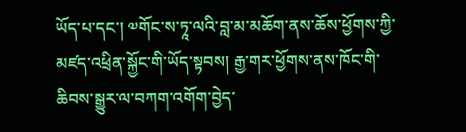ཡོད་པ་དང་། ༧གོང་ས་ཏཱ་ལའི་བླ་མ་མཆོག་ནས་ཆོས་ཕྱོགས་ཀྱི་མཛད་འཕྲིན་སྐྱོང་གི་ཡོད་སྟབས། རྒྱ་གར་ཕྱོགས་ནས་ཁོང་གི་ཆིབས་སྒྱུར་ལ་བཀག་འགོག་བྱེད་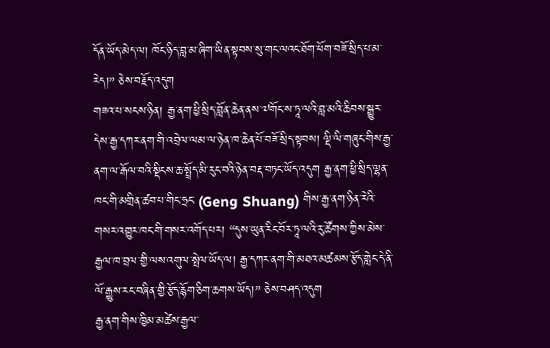དོན་ཡོད་མེད་ལ། ཁོང་ཉིད་བླ་མ་ཞིག་ཡིན་སྟབས་སུ་གང་ལའང་ཐོག་ཕོག་བཟོ་སྲིད་པ་མ་རེད།” ཅེས་བརྗོད་འདུག
གཟའ་པ་སངས་ཉིན། རྒྱ་ནག་ཕྱི་སྲིད་བློན་ཆེན་ནས་༧གོང་ས་ཏཱ་ལའི་བླ་མའི་ཆིབས་སྒྱུར་དེས་རྒྱ་དཀར་ནག་གི་འབྲེལ་ལམ་ལ་ཉེན་ཁ་ཆེན་པོ་བཟོ་སྲིད་སྟབས། ལྡི་ལི་གཞུང་གིས་རྒྱ་ནག་ལ་རྒོལ་བའི་སྡིངས་ཆ་སྤྲོད་མི་རུང་བའི་ཉེན་བརྡ་བཏང་ཡོད་འདུག རྒྱ་ནག་ཕྱི་སྲིད་ལྷན་ཁང་གི་མགྲིན་ཚབ་པ་གིང་ཧྲང་ (Geng Shuang) གིས་རྒྱ་ནག་ཉིན་རེའི་གསར་འགྱུར་ཁང་གི་གསར་འགོད་པར། “དུས་ཡུན་རིང་བོར་ཏཱ་ལའི་རུ་ཚོགས་ཀྱིས་མེས་རྒྱལ་ཁ་བྲལ་གྱི་ལས་འགུལ་སྤེལ་ཡོད་ལ། རྒྱ་དཀར་ནག་གི་མཐའ་མཚམས་རྩོད་གླེང་དེ་ནི་ལོ་རྒྱུས་རང་བཞིན་གྱི་རྩོད་རྙོག་ཅིག་ཆགས་ཡོད།” ཅེས་བཤད་འདུག
རྒྱ་ནག་གིས་ཁྱིམ་མཚེས་རྒྱལ་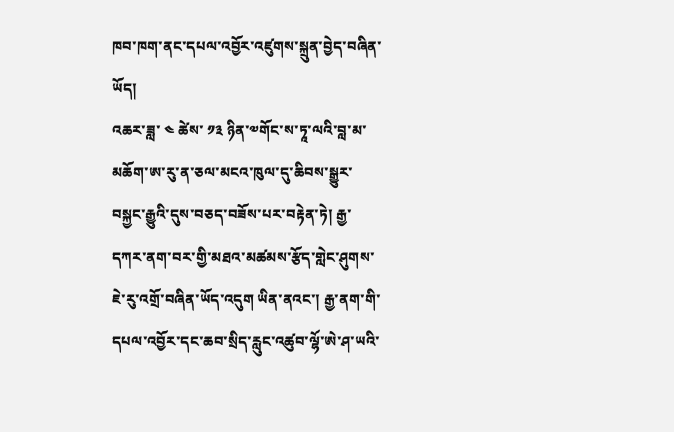ཁབ་ཁག་ནང་དཔལ་འབྱོར་འཛུགས་སྐྲུན་བྱེད་བཞིན་ཡོད།
འཆར་ཟླ་ ༤ ཚེས་ ༡༣ ཉིན་༧གོང་ས་ཏཱ་ལའི་བླ་མ་མཆོག་ཨ་རུ་ན་ཅལ་མངའ་ཁུལ་དུ་ཆིབས་སྒྱུར་བསྐྱང་རྒྱུའི་དུས་བཅད་བཟོས་པར་བརྟེན་ཏེ། རྒྱ་དཀར་ནག་བར་གྱི་མཐའ་མཚམས་རྩོད་གླེང་ཤུགས་ཇེ་རུ་འགྲོ་བཞིན་ཡོད་འདུག ཡིན་ནའང་། རྒྱ་ནག་གི་དཔལ་འབྱོར་དང་ཆབ་སྲིད་རླུང་འཚུབ་ལྷོ་ཨེ་ཤ་ཡའི་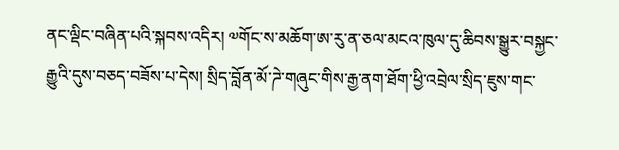ནང་ལྡིང་བཞིན་པའི་སྐབས་འདིར། ༧གོང་ས་མཆོག་ཨ་རུ་ན་ཅལ་མངའ་ཁུལ་དུ་ཆིབས་སྒྱུར་བསྐྱང་རྒྱུའི་དུས་བཅད་བཟོས་པ་དེས། སྲིད་བློན་མོ་ཌེ་གཞུང་གིས་རྒྱ་ནག་ཐོག་ཕྱི་འབྲེལ་སྲིད་ཇུས་གང་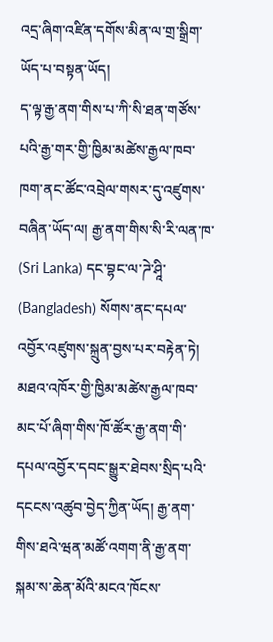འདྲ་ཞིག་འཛིན་དགོས་མིན་ལ་གྲ་སྒྲིག་ཡོད་པ་བསྟན་ཡོད།
ད་ལྟ་རྒྱ་ནག་གིས་པ་ཀི་སི་ཐན་གཙོས་པའི་རྒྱ་གར་གྱི་ཁྱིམ་མཚེས་རྒྱལ་ཁབ་ཁག་ནང་ཚོང་འབྲེལ་གསར་དུ་འཛུགས་བཞིན་ཡོད་ལ། རྒྱ་ནག་གིས་སི་རི་ལན་ཁ་ (Sri Lanka) དང་བྷང་ལ་ཌེ་ཤཱི་ (Bangladesh) སོགས་ནང་དཔལ་འབྱོར་འཛུགས་སྐྲུན་བྱས་པར་བརྟེན་ཏེ། མཐའ་འཁོར་གྱི་ཁྱིམ་མཚེས་རྒྱལ་ཁབ་མང་པོ་ཞིག་གིས་ཁོ་ཚོར་རྒྱ་ནག་གི་དཔལ་འབྱོར་དབང་སྒྱུར་ཐེབས་སྲིད་པའི་དངངས་འཚུབ་བྱེད་ཀྱིན་ཡོད། རྒྱ་ནག་གིས་ཐའེ་ཝན་མཚོ་འགག་ནི་རྒྱ་ནག་སྐམ་ས་ཆེན་མོའི་མངའ་ཁོངས་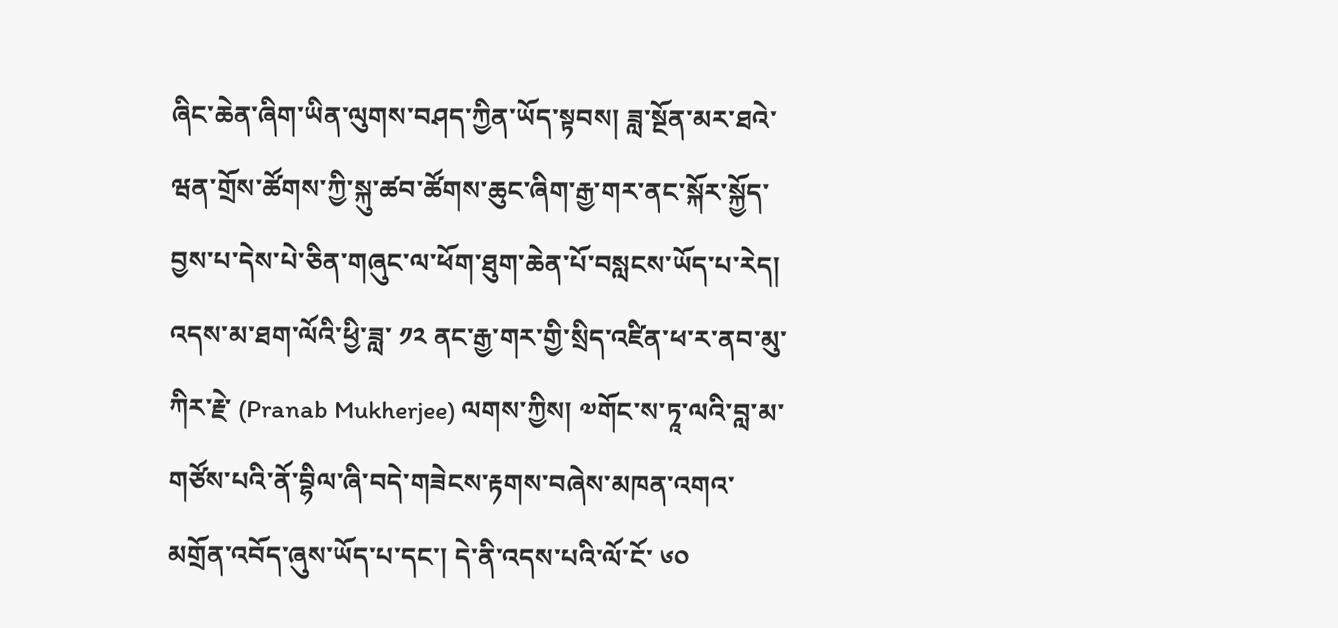ཞིང་ཆེན་ཞིག་ཡིན་ལུགས་བཤད་ཀྱིན་ཡོད་སྟབས། ཟླ་སྔོན་མར་ཐའེ་ཝན་གྲོས་ཚོགས་ཀྱི་སྐུ་ཚབ་ཚོགས་ཆུང་ཞིག་རྒྱ་གར་ནང་སྐོར་སྐྱོད་བྱས་པ་དེས་པེ་ཅིན་གཞུང་ལ་ཕོག་ཐུག་ཆེན་པོ་བསླངས་ཡོད་པ་རེད།
འདས་མ་ཐག་ལོའི་ཕྱི་ཟླ་ ༡༢ ནང་རྒྱ་གར་གྱི་སྲིད་འཛིན་ཕ་ར་ནབ་མུ་ཀིར་རྗེ་ (Pranab Mukherjee) ལགས་ཀྱིས། ༧གོང་ས་ཏཱ་ལའི་བླ་མ་གཙོས་པའི་ནོ་བྷིལ་ཞི་བདེ་གཟེངས་རྟགས་བཞེས་མཁན་འགའ་མགྲོན་འབོད་ཞུས་ཡོད་པ་དང་། དེ་ནི་འདས་པའི་ལོ་ངོ་ ༦༠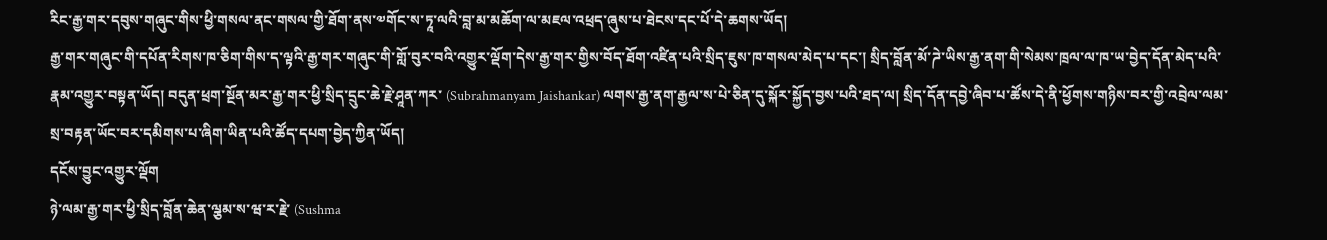རིང་རྒྱ་གར་དབུས་གཞུང་གིས་ཕྱི་གསལ་ནང་གསལ་གྱི་ཐོག་ནས་༧གོང་ས་ཏཱ་ལའི་བླ་མ་མཆོག་ལ་མཇལ་འཕྲད་ཞུས་པ་ཐེངས་དང་པོ་དེ་ཆགས་ཡོད།
རྒྱ་གར་གཞུང་གི་དཔོན་རིགས་ཁ་ཅིག་གིས་ད་ལྟའི་རྒྱ་གར་གཞུང་གི་གློ་བུར་བའི་འགྱུར་ལྡོག་དེས་རྒྱ་གར་གྱིས་བོད་ཐོག་འཛིན་པའི་སྲིད་ཇུས་ཁ་གསལ་མེད་པ་དང་། སྲིད་བློན་མོ་ཌེ་ཡིས་རྒྱ་ནག་གི་སེམས་ཁྲལ་ལ་ཁ་ཡ་བྱེད་དོན་མེད་པའི་རྣམ་འགྱུར་བསྟན་ཡོད། བདུན་ཕྲག་སྔོན་མར་རྒྱ་གར་ཕྱི་སྲིད་དྲུང་ཆེ་རྗེ་ཤཱན་ཀར་ (Subrahmanyam Jaishankar) ལགས་རྒྱ་ནག་རྒྱལ་ས་པེ་ཅིན་དུ་སྐོར་སྐྱོད་བྱས་པའི་ཐད་ལ། སྲིད་དོན་དབྱེ་ཞིབ་པ་ཚོས་དེ་ནི་ཕྱོགས་གཉིས་བར་གྱི་འབྲེལ་ལམ་སྲ་བརྟན་ཡོང་བར་དམིགས་པ་ཞིག་ཡིན་པའི་ཚོད་དཔག་བྱེད་ཀྱིན་ཡོད།
དངོས་བྱུང་འགྱུར་ལྡོག
ཉེ་ལམ་རྒྱ་གར་ཕྱི་སྲིད་བློན་ཆེན་ལྕམ་ས་ཝ་ར་རྗེ་ (Sushma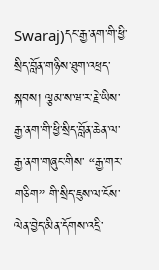Swaraj)དང་རྒྱ་ནག་གི་ཕྱི་སྲིད་བློན་གཉིས་ཐུག་འཕྲད་སྐབས། ལྕམ་ས་ཝ་ར་རྗེ་ཡིས་རྒྱ་ནག་གི་ཕྱི་སྲིད་བློན་ཆེན་ལ་རྒྱ་ནག་གཞུང་གིས་ “རྒྱ་གར་གཅིག” གི་སྲིད་ཇུས་ལ་ངོས་ལེན་བྱེད་མིན་དོགས་འདྲི་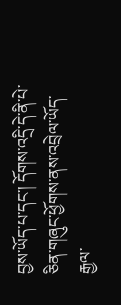བྱས་ཡོད་པ་དང་། དོགས་འདྲི་དེ་ནི་པེ་ཅིན་གཞུང་ཕྱོགས་ནས་འབྲེལ་ཡོད་རྒྱལ་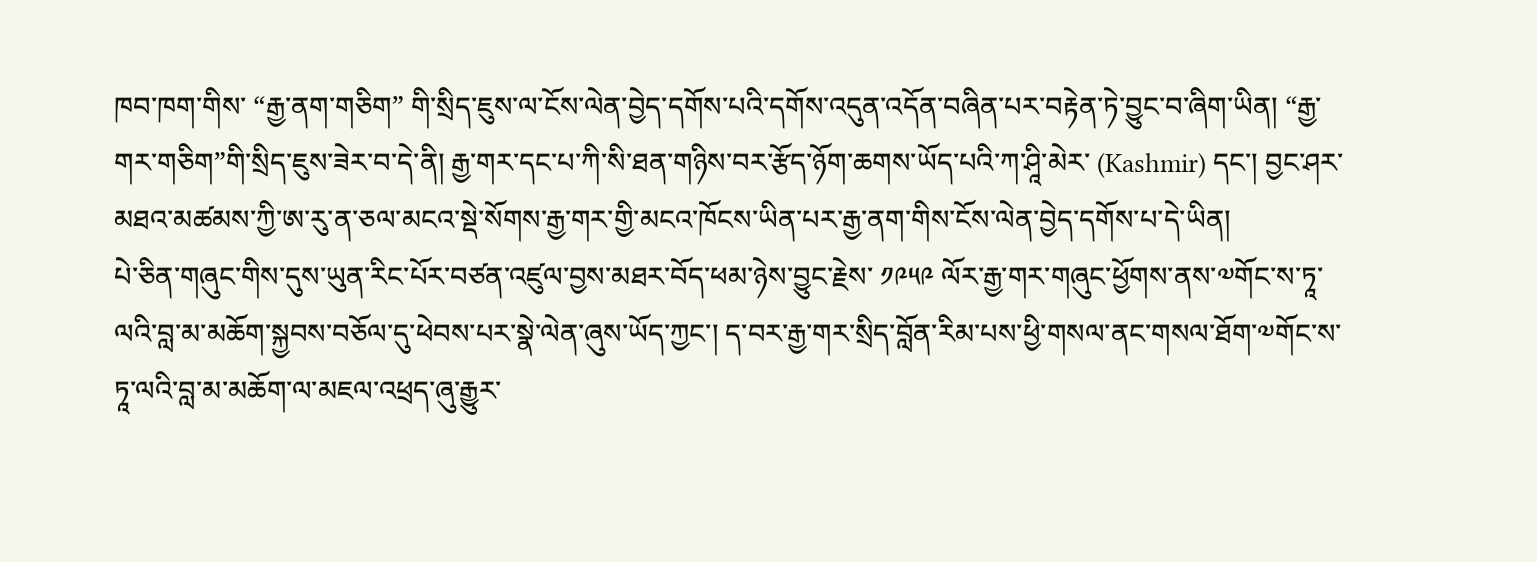ཁབ་ཁག་གིས་ “རྒྱ་ནག་གཅིག” གི་སྲིད་ཇུས་ལ་ངོས་ལེན་བྱེད་དགོས་པའི་དགོས་འདུན་འདོན་བཞིན་པར་བརྟེན་ཏེ་བྱུང་བ་ཞིག་ཡིན། “རྒྱ་གར་གཅིག”གི་སྲིད་ཇུས་ཟེར་བ་དེ་ནི། རྒྱ་གར་དང་པ་ཀི་སི་ཐན་གཉིས་བར་རྩོད་ཉོག་ཆགས་ཡོད་པའི་ཀ་ཤཱི་མེར་ (Kashmir) དང་། བྱང་ཤར་མཐའ་མཚམས་ཀྱི་ཨ་རུ་ན་ཅལ་མངའ་སྡེ་སོགས་རྒྱ་གར་གྱི་མངའ་ཁོངས་ཡིན་པར་རྒྱ་ནག་གིས་ངོས་ལེན་བྱེད་དགོས་པ་དེ་ཡིན།
པེ་ཅིན་གཞུང་གིས་དུས་ཡུན་རིང་པོར་བཙན་འཛུལ་བྱས་མཐར་བོད་ཕམ་ཉེས་བྱུང་རྗེས་ ༡༩༥༩ ལོར་རྒྱ་གར་གཞུང་ཕྱོགས་ནས་༧གོང་ས་ཏཱ་ལའི་བླ་མ་མཆོག་སྐྱབས་བཅོལ་དུ་ཕེབས་པར་སྣེ་ལེན་ཞུས་ཡོད་ཀྱང་། ད་བར་རྒྱ་གར་སྲིད་བློན་རིམ་པས་ཕྱི་གསལ་ནང་གསལ་ཐོག་༧གོང་ས་ཏཱ་ལའི་བླ་མ་མཆོག་ལ་མཇལ་འཕྲད་ཞུ་རྒྱུར་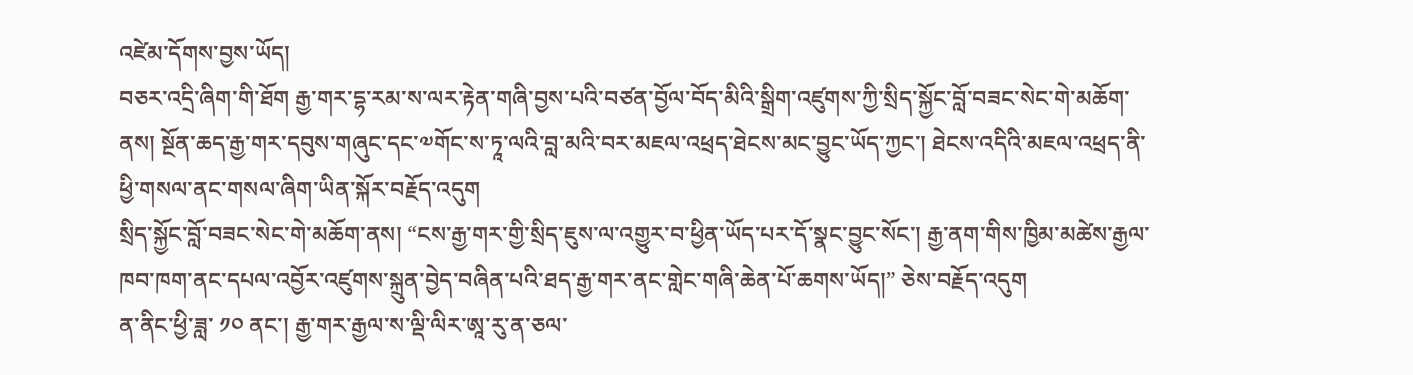འཛེམ་དོགས་བྱས་ཡོད།
བཅར་འདྲི་ཞིག་གི་ཐོག རྒྱ་གར་དྷ་རམ་ས་ལར་རྟེན་གཞི་བྱས་པའི་བཙན་བྱོལ་བོད་མིའི་སྒྲིག་འཛུགས་ཀྱི་སྲིད་སྐྱོང་བློ་བཟང་སེང་གེ་མཆོག་ནས། སྔོན་ཆད་རྒྱ་གར་དབུས་གཞུང་དང་༧གོང་ས་ཏཱ་ལའི་བླ་མའི་བར་མཇལ་འཕྲད་ཐེངས་མང་བྱུང་ཡོད་ཀྱང་། ཐེངས་འདིའི་མཇལ་འཕྲད་ནི་ཕྱི་གསལ་ནང་གསལ་ཞིག་ཡིན་སྐོར་བརྗོད་འདུག
སྲིད་སྐྱོང་བློ་བཟང་སེང་གེ་མཆོག་ནས། “ངས་རྒྱ་གར་གྱི་སྲིད་ཇུས་ལ་འགྱུར་བ་ཕྱིན་ཡོད་པར་དོ་སྣང་བྱུང་སོང་། རྒྱ་ནག་གིས་ཁྱིམ་མཚེས་རྒྱལ་ཁབ་ཁག་ནང་དཔལ་འབྱོར་འཛུགས་སྐྲུན་བྱེད་བཞིན་པའི་ཐད་རྒྱ་གར་ནང་གླེང་གཞི་ཆེན་པོ་ཆགས་ཡོད།” ཅེས་བརྗོད་འདུག
ན་ནིང་ཕྱི་ཟླ་ ༡༠ ནང་། རྒྱ་གར་རྒྱལ་ས་ལྡི་ལིར་ཨཱ་རུ་ན་ཅལ་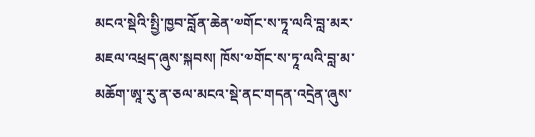མངའ་སྡེའི་སྤྱི་ཁྱབ་བློན་ཆེན་༧གོང་ས་ཏཱ་ལའི་བླ་མར་མཇལ་འཕྲད་ཞུས་སྐབས། ཁོས་༧གོང་ས་ཏཱ་ལའི་བླ་མ་མཆོག་ཨཱ་རུ་ན་ཅལ་མངའ་སྡེ་ནང་གདན་འདྲེན་ཞུས་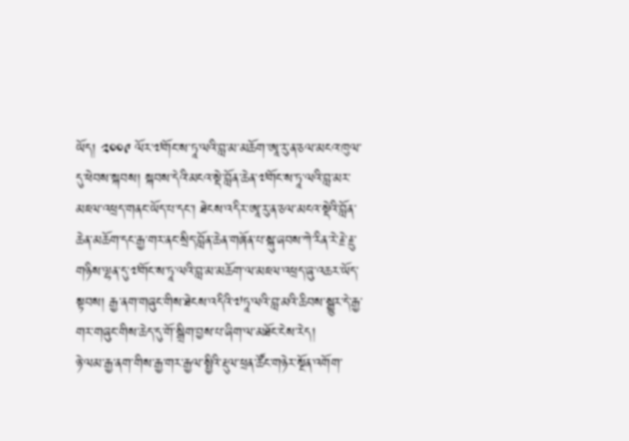ཡོད། ༢༠༠༩ ལོར་༧གོང་ས་ཏཱ་ལའི་བླ་མ་མཆོག་ཨཱ་རུ་ན་ཅལ་མངའ་ཁུལ་དུ་ཕེབས་སྐབས། སྐབས་དེའི་མངའ་སྡེ་བློན་ཆེན་༧གོང་ས་ཏཱ་ལའི་བླ་མར་མཇལ་འཕྲད་གནང་ཡོད་པ་དང་། ཐེངས་འདིར་ཨཱ་རུ་ན་ཅལ་མངའ་སྡེའི་བློན་ཆེན་མཆོག་དང་རྒྱ་གར་ནང་སྲིད་བློན་ཆེན་གཞོན་པ་སྐུ་ཞབས་ཀེ་རིན་རེ་རྗེ་རྗུ་གཉིས་ལྷན་དུ་༧གོང་ས་ཏཱ་ལའི་བླ་མ་མཆོག་ལ་མཇལ་འཕྲད་ཞུ་འཆར་ཡོད་སྟབས། རྒྱ་ནག་གཞུང་གིས་ཐེངས་འདིའི་༧ཏཱ་ལའི་བླ་མའི་ཆིབས་སྒྱུར་དེ་རྒྱ་གར་གཞུང་གིས་ཆེད་དུ་གོ་སྒྲིག་བྱས་པ་ཞིག་ལ་མཐོང་ངེས་རེད།
ཉེ་ལམ་རྒྱ་ནག་གིས་རྒྱ་གར་རྒྱལ་སྤྱིའི་རྡུལ་ཕྲན་ཚོང་གཉེར་སྔོན་འགོག་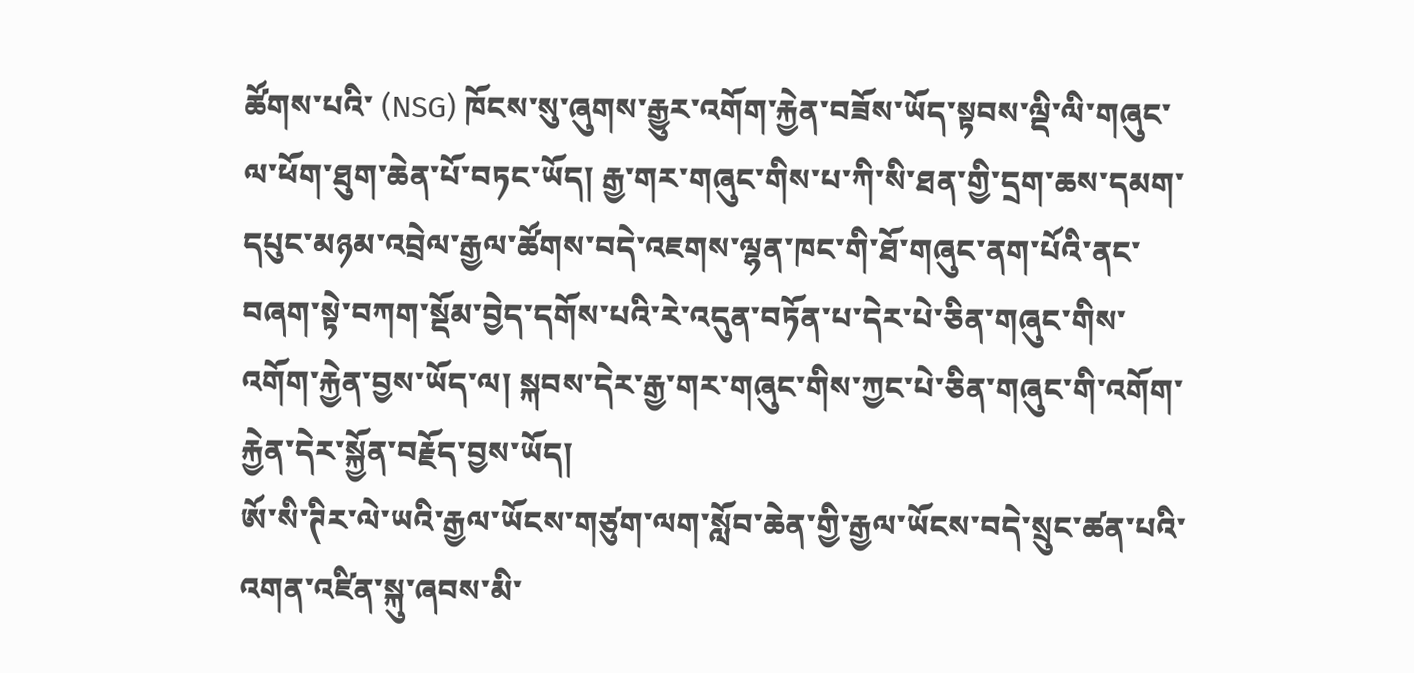ཚོགས་པའི་ (NSG) ཁོངས་སུ་ཞུགས་རྒྱུར་འགོག་རྐྱེན་བཟོས་ཡོད་སྟབས་ལྡི་ལི་གཞུང་ལ་ཕོག་ཐུག་ཆེན་པོ་བཏང་ཡོད། རྒྱ་གར་གཞུང་གིས་པ་ཀི་སི་ཐན་གྱི་དྲག་ཆས་དམག་དཔུང་མཉམ་འབྲེལ་རྒྱལ་ཚོགས་བདེ་འཇགས་ལྷན་ཁང་གི་ཐོ་གཞུང་ནག་པོའི་ནང་བཞག་སྟེ་བཀག་སྡོམ་བྱེད་དགོས་པའི་རེ་འདུན་བཏོན་པ་དེར་པེ་ཅིན་གཞུང་གིས་འགོག་རྐྱེན་བྱས་ཡོད་ལ། སྐབས་དེར་རྒྱ་གར་གཞུང་གིས་ཀྱང་པེ་ཅིན་གཞུང་གི་འགོག་རྐྱེན་དེར་སྐྱོན་བརྗོད་བྱས་ཡོད།
ཨོ་སི་ཊིར་ལེ་ཡའི་རྒྱལ་ཡོངས་གཙུག་ལག་སློབ་ཆེན་གྱི་རྒྱལ་ཡོངས་བདེ་སྲུང་ཚན་པའི་འགན་འཛིན་སྐུ་ཞབས་མི་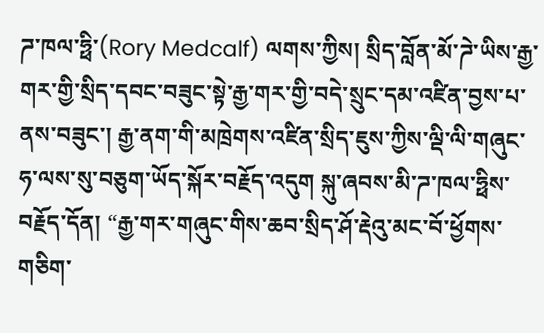ཌ་ཁལ་ཧྥི་(Rory Medcalf) ལགས་ཀྱིས། སྲིད་བློན་མོ་ཌེ་ཡིས་རྒྱ་གར་གྱི་སྲིད་དབང་བཟུང་སྟེ་རྒྱ་གར་གྱི་བདེ་སྲུང་དམ་འཛིན་བྱས་པ་ནས་བཟུང་། རྒྱ་ནག་གི་མཁྲེགས་འཛིན་སྲིད་ཇུས་ཀྱིས་ལྡི་ལི་གཞུང་ཧ་ལས་སུ་བཅུག་ཡོད་སྐོར་བརྗོད་འདུག སྐུ་ཞབས་མི་ཌ་ཁལ་ཧྥིས་བརྗོད་དོན། “རྒྱ་གར་གཞུང་གིས་ཆབ་སྲིད་ཤོ་རྡེའུ་མང་བོ་ཕྱོགས་གཅིག་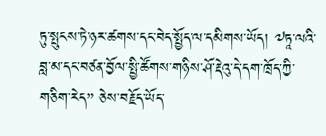ཏུ་སྤུངས་ཏེ་ཉར་ཚགས་དང་བེད་སྤྱོད་ལ་དམིགས་ཡོད། ༧ཏཱ་ལའི་བླ་མ་དང་བཙན་བྱོལ་སྤྱི་ཚོགས་གཉིས་ཤོ་རྡེའུ་དེ་དག་ཁྲོད་ཀྱི་གཅིག་རེད” ཅེས་བརྗོད་ཡོད་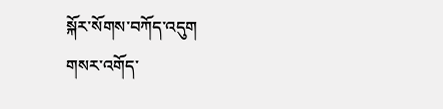སྐོར་སོགས་བཀོད་འདུག
གསར་འགོད་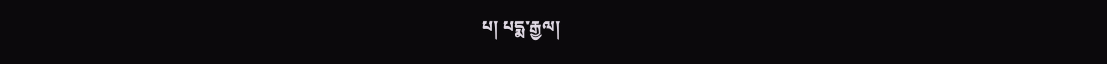པ། པདྨ་རྒྱལ།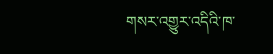གསར་འགྱུར་འདིའི་ཁ་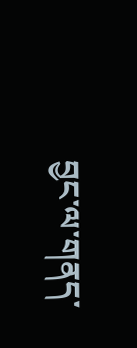བྱང་ལ་གནད་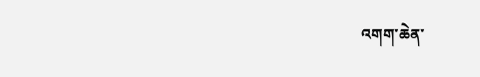འགག་ཆེན་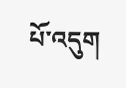པོ་འདུག